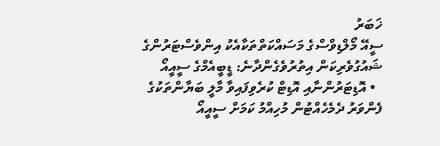ޚަބަރު
ސީއޭ މޯލްޑިވްސްގެ މަސައްކަތްތަކާއެކު އިންވެސްޓަރުންގެ ޝައުގުވެރިކަން އިތުރުވެގެންދާނެ: ޑީބީއެމްގެ ސީއީއޯ
  • އޮޑިޓަރުންނާއި އޮޑިޓް ކުރެވިފައިވާ މާލީ ބަޔާންތަކުގެ ފެންވަރު ދެމެހެއްޓުން މުހިއްމު ކަމަށް ސީއީއޯ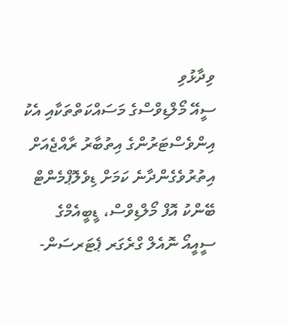ވިދާޅުވި
ސީއޭ މޯލްޑިވްސްގެ މަސައްކަތްތަކާއި އެކު އިންވެސްޓަރުންގެ އިތުބާރު ރާއްޖެއަށް އިތުރުވެގެންދާނެ ކަމަށް ޑިވެލޮޕްމެންޓް ބޭންކު އޮފް މޯލްޑިވްސް، ޑީބީއެމްގެ ސީއީއޯ ނޮއެލް ގްރެގަރ ޕެޓަރސަން-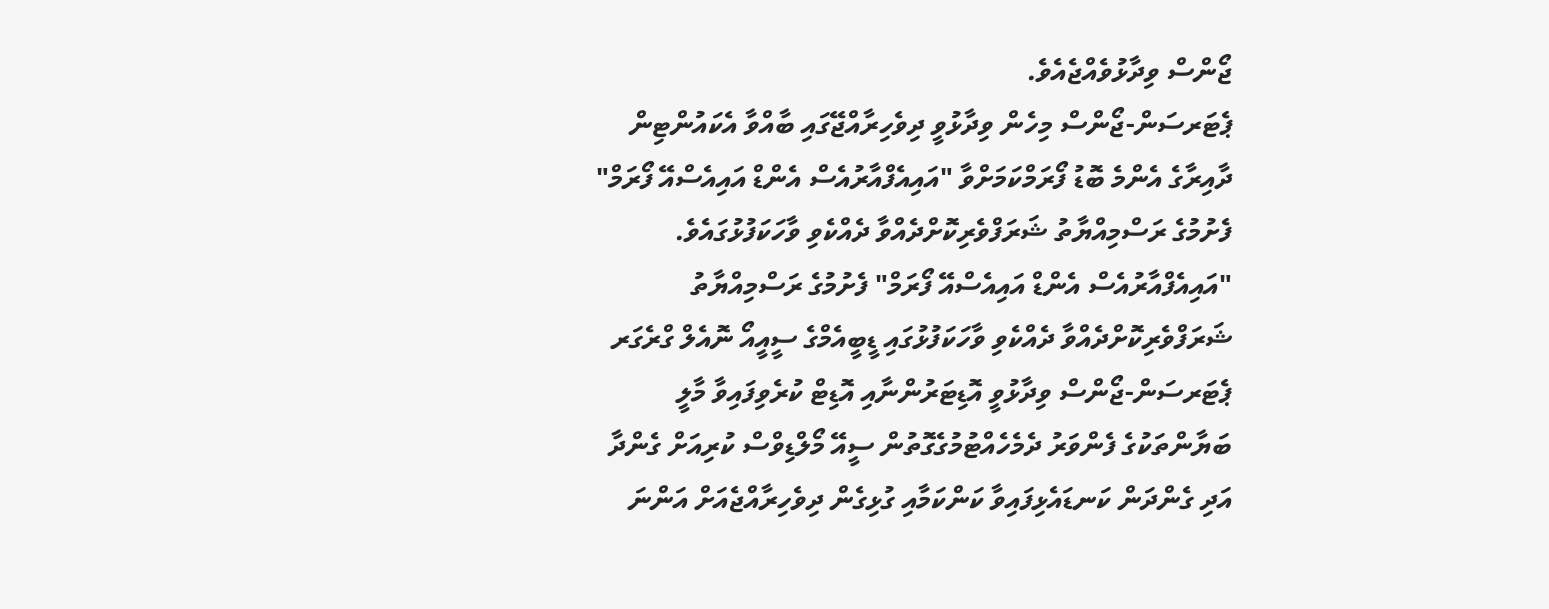ޖޯންސް ވިދާޅުވެއްޖެއެވެ.
ޕެޓަރސަން-ޖޯންސް މިހެން ވިދާޅުވީ ދިވެހިރާއްޖޭގައި ބާއްވާ އެކައުންޓިން ދާއިރާގެ އެންމެ ބޮޑު ފޯރަމްކަމަށްވާ "އައިއެފްއާރުއެސް އެންޑް އައިއެސްއޭ ފޯރަމް" ފެށުމުގެ ރަސްމިއްޔާތު ޝަރަފްވެރިކޮށްދެއްވާ ދެއްކެވި ވާހަކަފުޅުގައެވެ.
"އައިއެފްއާރުއެސް އެންޑް އައިއެސްއޭ ފޯރަމް" ފެށުމުގެ ރަސްމިއްޔާތު ޝަރަފްވެރިކޮށްދެއްވާ ދެއްކެވި ވާހަކަފުޅުގައި ޑީބީއެމްގެ ސީއީއޯ ނޮއެލް ގްރެގަރ ޕެޓަރސަން-ޖޯންސް ވިދާޅުވީ އޮޑިޓަރުންނާއި އޮޑިޓް ކުރެވިފައިވާ މާލީ ބަޔާންތަކުގެ ފެންވަރު ދެމެހެއްޓުމުގެގޮތުން ސީއޭ މޯލްޑިވްސް ކުރިއަށް ގެންދާ އަދި ގެންދަން ކަނޑައެޅިފައިވާ ކަންކަމާއި ގުޅިގެން ދިވެހިރާއްޖެއަށް އަންނަ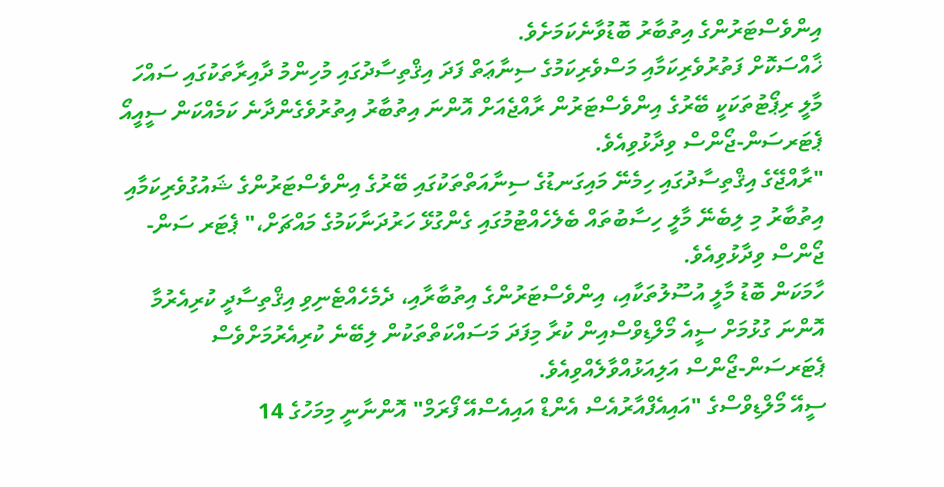އިންވެސްޓަރުންގެ އިތުބާރު ބޮޑުވާނެކަމަށެވެ.
ޚާއްސަކޮށް ފަތުރުވެރިކަމާއި މަސްވެރިކަމުގެ ސިނާޢަތް ފަދަ އިޤްތިސާދުގައި މުހިންމު ދާއިރާތަކުގައި ސައްހަ މާލީ ރިޕޯޓުތަކަކީ ބޭރުގެ އިންވެސްޓަރުން ރާއްޖެއަށް އޮންނަ އިތުބާރު އިތުރުވެގެންދާނެ ކަމެއްކަން ސީއީއޯ ޕެޓަރސަން-ޖޯންސް ވިދާޅުވިއެވެ.
"ރާއްޖޭގެ އިޤްތިސާދުގައި ހިމެނޭ މައިގަނޑުގެ ސިނާއަތްތަކުގައި ބޭރުގެ އިންވެސްޓަރުންގެ ޝައުގުވެރިކަމާއި އިތުބާރު މި ލިބެނޭ މާލީ ހިސާބުތައް ބެލެހެއްޓުމުގައި ގެންގުޅޭ ހަރުދަނާކަމުގެ މައްޗަށް،" ޕެޓަރ ސަން-ޖޯންސް ވިދާޅުވިއެވެ.
ހާމަކަން ބޮޑު މާލީ އުސޫލުތަކާއި، އިންވެސްޓަރުންގެ އިތުބާރާއި، ދެމެހެއްޓެނިވި އިޤްތިސާދީ ކުރިއެރުމާ އޮންނަ ގުޅުމަށް ސީއެ މޯލްޑިވްސްއިން ކުރާ މިފަދަ މަސައްކަތްތަކުން ލިބޭނެ ކުރިއެރުމަށްވެސް ޕެޓަރސަން-ޖޯންސް އަލިއަޅުއްވާލެއްވިއެވެ.
ސީއޭ މޯލްޑިވްސްގެ "އައިއެފްއާރުއެސް އެންޑް އައިއެސްއޭ ފޯރަމް" އޮންނާނީ މިމަހުގެ 14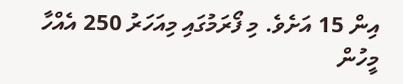އިން 15 އަށެވެ. މި ފޯރަމުގައި މިއަހަރު 250 އެއްހާ މީހުން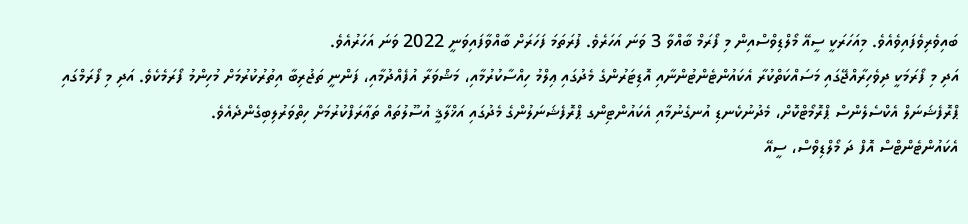ބައިވެރިވެފައިވެއެވެ. މިއަހަރަކީ ސީއޭ މޯލްޑިވްސްއިން މި ފޯރަމް ބާއްވާ 3 ވަނަ އަހަރެވެ. ފުރަތަމަ ފަހަރަށް ބާއްވާފައިވަނީ 2022 ވަނަ އަހަރުއެވެ.
އަދި މި ފޯރަމަކީ ދިވެހިރާއްޖޭގައި މަސައްކަތްކުރާ އެކައުންޓެންޓުންނާއި އޮޑިޓަރުންގެ މެދުގައި ޢިލްމު ހިއްސާކުރުމާއި، މަޝްވަރާ އުފެއްދުމާއި، ފަންނީ ތަޖުރިބާ އިތުރުކުރުމަށް މުހިންމު ފޯރަމެކެވެ. އަދި މި ފޯރަމްގައި ޕްރޮފެޝަނަލް އެކްސެލެންސް ޕްރޮމޯޓްކޮށް، މެދުނުކެނޑި އުނގެނުމާއި އެކައުންޓިންގ ޕްރޮފެޝަނަލުންގެ މެދުގައި އަޚްލާޤީ އުސޫލުތައް ތަޢާރަފްކުރުމަށް ހިތްވަރުލިބިގެންދެއެވެ.
އެކައުންޓެންޓްސް އޮފް ދަ މޯލްޑިވްސް، ސީއޭ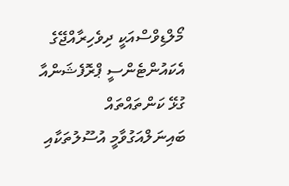މޯލްޑިވްސްއަކީ ދިވެހިރާއްޖޭގެ އެކައުންޓެންސީ ޕްރޮފެޝަންއާ ގުޅޭ ކަންތައްތައް ބައިނަލްއަގުވާމީ އުސޫލުތަކާއި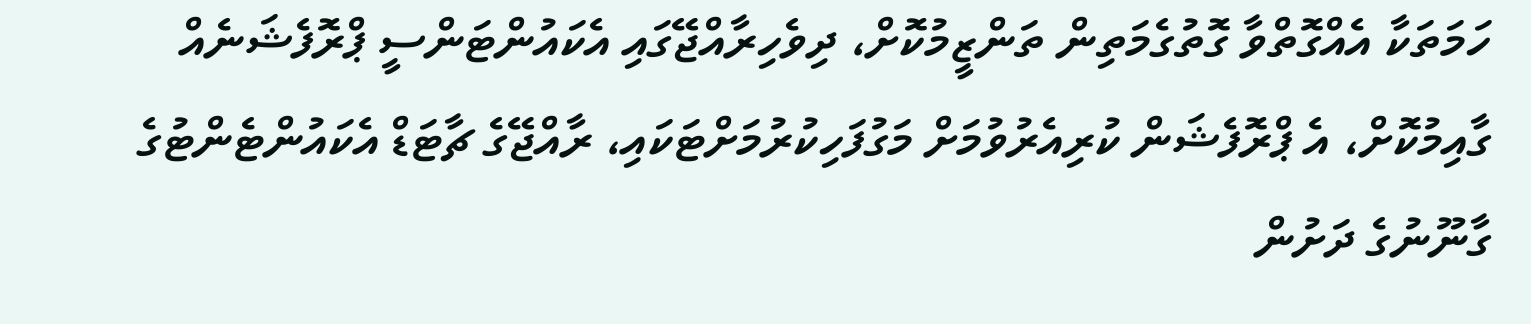ހަމަތަކާ އެއްގޮތްވާ ގޮތުގެމަތިން ތަންޒީމުކޮށް، ދިވެހިރާއްޖޭގައި އެކައުންޓަންސީ ޕްރޮފެޝަނެއް ގާއިމުކޮށް، އެ ޕްރޮފެޝަން ކުރިއެރުވުމަށް މަގުފަހިކުރުމަށްޓަކައި، ރާއްޖޭގެ ޗާޓަޑް އެކައުންޓެންޓުގެ ގާނޫނުގެ ދަށުން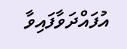އުފައްދަވާފައިވާ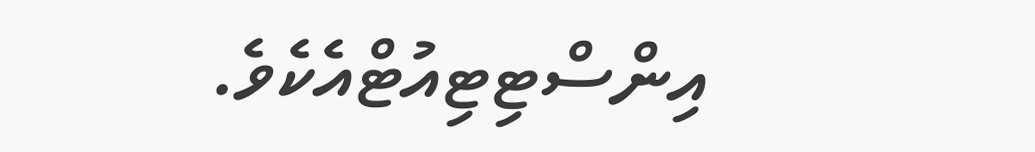އިންސްޓިޓިއުޓްއެކެވެ.